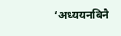‘अध्ययनबिनै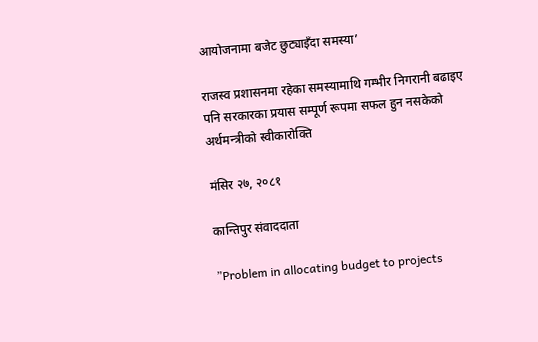आयोजनामा बजेट छुट्याइँदा समस्या’

राजस्व प्रशासनमा रहेका समस्यामाथि गम्भीर निगरानी बढाइए पनि सरकारका प्रयास सम्पूर्ण रूपमा सफल हुन नसकेको अर्थमन्त्रीको स्वीकारोक्ति

मंसिर २७, २०८१

कान्तिपुर संवाददाता

”Problem in allocating budget to projects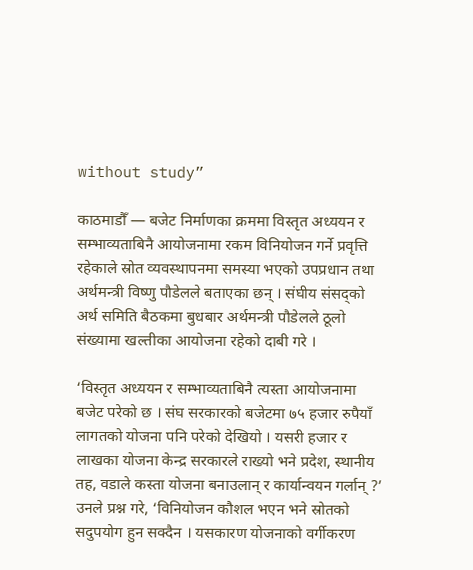without study”

काठमाडौँ — बजेट निर्माणका क्रममा विस्तृत अध्ययन र सम्भाव्यताबिनै आयोजनामा रकम विनियोजन गर्ने प्रवृत्ति रहेकाले स्रोत व्यवस्थापनमा समस्या भएको उपप्रधान तथा अर्थमन्त्री विष्णु पौडेलले बताएका छन् । संघीय संसद्को अर्थ समिति बैठकमा बुधबार अर्थमन्त्री पौडेलले ठूलो संख्यामा खल्तीका आयोजना रहेको दाबी गरे ।

‘विस्तृत अध्ययन र सम्भाव्यताबिनै त्यस्ता आयोजनामा बजेट परेको छ । संघ सरकारको बजेटमा ७५ हजार रुपैयाँ लागतको योजना पनि परेको देखियो । यसरी हजार र लाखका योजना केन्द्र सरकारले राख्यो भने प्रदेश, स्थानीय तह, वडाले कस्ता योजना बनाउलान् र कार्यान्वयन गर्लान् ?’ उनले प्रश्न गरे, ‘विनियोजन कौशल भएन भने स्रोतको सदुपयोग हुन सक्दैन । यसकारण योजनाको वर्गीकरण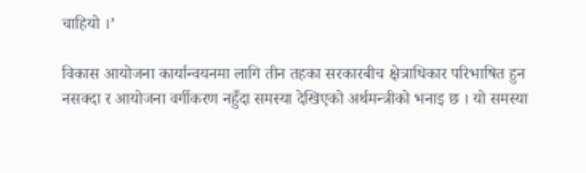चाहियो ।’

विकास आयोजना कार्यान्वयनमा लागि तीन तहका सरकारबीच क्षेत्राधिकार परिभाषित हुन नसक्दा र आयोजना वर्गीकरण नहुँदा समस्या देखिएको अर्थमन्त्रीको भनाइ छ । यो समस्या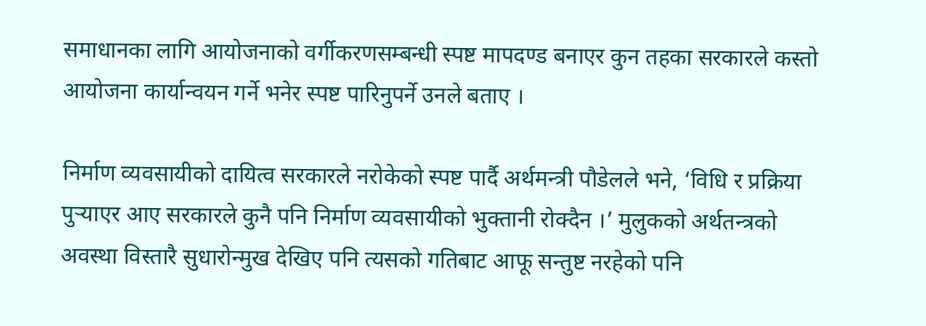समाधानका लागि आयोजनाको वर्गीकरणसम्बन्धी स्पष्ट मापदण्ड बनाएर कुन तहका सरकारले कस्तो आयोजना कार्यान्वयन गर्ने भनेर स्पष्ट पारिनुपर्ने उनले बताए ।

निर्माण व्यवसायीको दायित्व सरकारले नरोकेको स्पष्ट पार्दै अर्थमन्त्री पौडेलले भने, ‘विधि र प्रक्रिया पुर्‍याएर आए सरकारले कुनै पनि निर्माण व्यवसायीको भुक्तानी रोक्दैन ।’ मुलुकको अर्थतन्त्रको अवस्था विस्तारै सुधारोन्मुख देखिए पनि त्यसको गतिबाट आफू सन्तुष्ट नरहेको पनि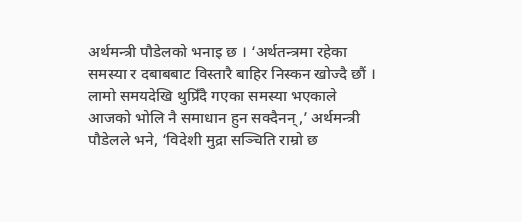अर्थमन्त्री पौडेलको भनाइ छ । ‘अर्थतन्त्रमा रहेका समस्या र दबाबबाट विस्तारै बाहिर निस्कन खोज्दै छौं । लामो समयदेखि थुप्रिँदै गएका समस्या भएकाले आजको भोलि नै समाधान हुन सक्दैनन्,’ अर्थमन्त्री पौडेलले भने, ‘विदेशी मुद्रा सञ्चिति राम्रो छ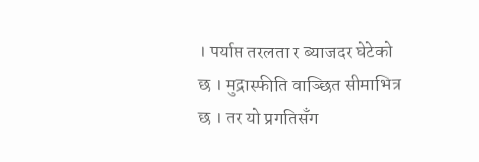। पर्याप्त तरलता र ब्याजदर घेटेको छ । मुद्रास्फीति वाञ्छित सीमाभित्र छ । तर यो प्रगतिसँग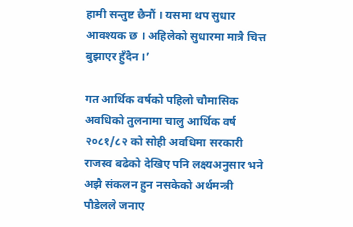हामी सन्तुष्ट छैनौं । यसमा थप सुधार आवश्यक छ । अहिलेको सुधारमा मात्रै चित्त बुझाएर हुँदैन ।’

गत आर्थिक वर्षको पहिलो चौमासिक अवधिको तुलनामा चालु आर्थिक वर्ष २०८१/८२ को सोही अवधिमा सरकारी राजस्व बढेको देखिए पनि लक्ष्यअनुसार भने अझै संकलन हुन नसकेको अर्थमन्त्री पौडेलले जनाए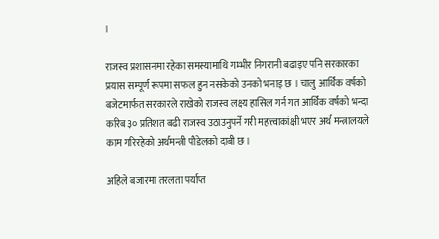।

राजस्व प्रशासनमा रहेका समस्यामाथि गम्भीर निगरानी बढाइए पनि सरकारका प्रयास सम्पूर्ण रूपमा सफल हुन नसकेको उनको भनाइ छ । चालु आर्थिक वर्षको बजेटमार्फत सरकारले राखेको राजस्व लक्ष्य हासिल गर्न गत आर्थिक वर्षको भन्दा करिब ३० प्रतिशत बढी राजस्व उठाउनुपर्ने गरी महत्त्वाकांक्षी भएर अर्थ मन्त्रालयले काम गरिरहेको अर्थमन्त्री पौडेलको दाबी छ ।

अहिले बजारमा तरलता पर्याप्त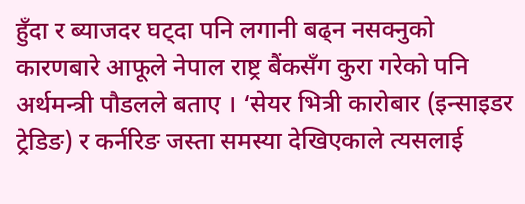हुँदा र ब्याजदर घट्दा पनि लगानी बढ्न नसक्नुको कारणबारे आफूले नेपाल राष्ट्र बैंकसँग कुरा गरेको पनि अर्थमन्त्री पौडलले बताए । ‘सेयर भित्री कारोबार (इन्साइडर ट्रेडिङ) र कर्नरिङ जस्ता समस्या देखिएकाले त्यसलाई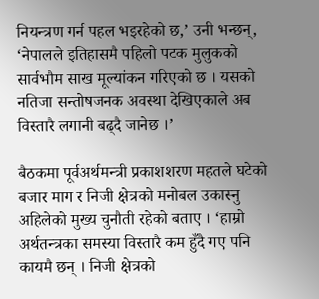नियन्त्रण गर्न पहल भइरहेको छ,’ उनी भन्छन्, ‘नेपालले इतिहासमै पहिलो पटक मुलुकको सार्वभौम साख मूल्यांकन गरिएको छ । यसको नतिजा सन्तोषजनक अवस्था देखिएकाले अब विस्तारै लगानी बढ्दै जानेछ ।’

बैठकमा पूर्वअर्थमन्त्री प्रकाशशरण महतले घटेको बजार माग र निजी क्षेत्रको मनोबल उकास्नु अहिलेको मुख्य चुनौती रहेको बताए । ‘हाम्रो अर्थतन्त्रका समस्या विस्तारै कम हुँदै गए पनि कायमै छन् । निजी क्षेत्रको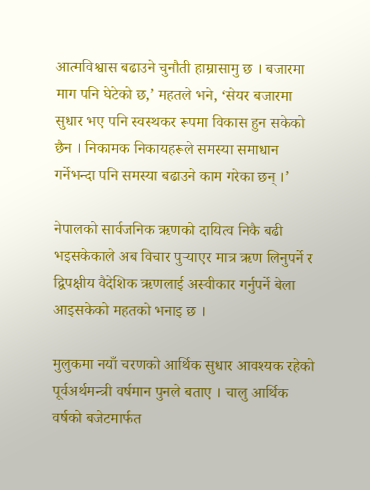आत्मविश्वास बढाउने चुनौती हाम्रासामु छ । बजारमा माग पनि घेटेको छ,’ महतले भने, ‘सेयर बजारमा सुधार भए पनि स्वस्थकर रूपमा विकास हुन सकेको छैन । निकामक निकायहरूले समस्या समाधान गर्नेभन्दा पनि समस्या बढाउने काम गरेका छन् ।’

नेपालको सार्वजनिक ऋणको दायित्व निकै बढी भइसकेकाले अब विचार पुर्‍याएर मात्र ऋण लिनुपर्ने र द्विपक्षीय वैदेशिक ऋणलाई अस्वीकार गर्नुपर्ने बेला आइसकेको महतको भनाइ छ ।

मुलुकमा नयाँ चरणको आर्थिक सुधार आवश्यक रहेको पूर्वअर्थमन्त्री वर्षमान पुनले बताए । चालु आर्थिक वर्षको बजेटमार्फत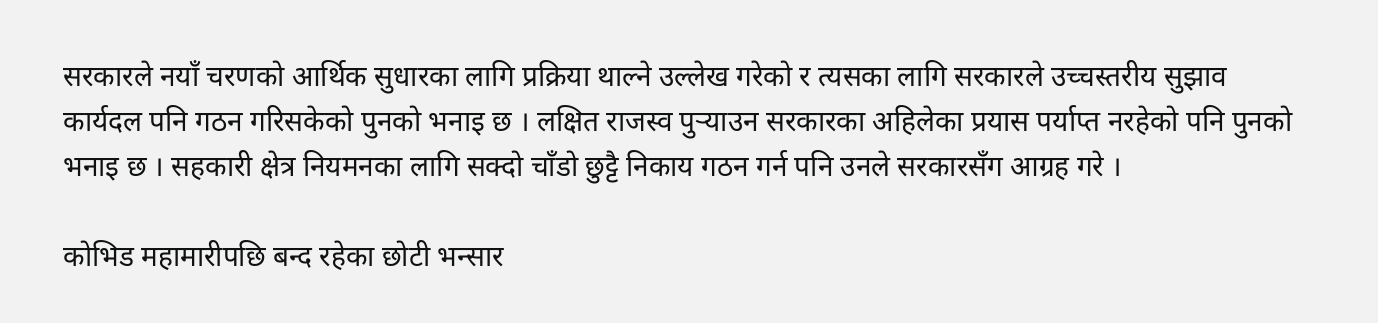सरकारले नयाँ चरणको आर्थिक सुधारका लागि प्रक्रिया थाल्ने उल्लेख गरेको र त्यसका लागि सरकारले उच्चस्तरीय सुझाव कार्यदल पनि गठन गरिसकेको पुनको भनाइ छ । लक्षित राजस्व पुर्‍याउन सरकारका अहिलेका प्रयास पर्याप्त नरहेको पनि पुनको भनाइ छ । सहकारी क्षेत्र नियमनका लागि सक्दो चाँडो छुट्टै निकाय गठन गर्न पनि उनले सरकारसँग आग्रह गरे ।

कोभिड महामारीपछि बन्द रहेका छोटी भन्सार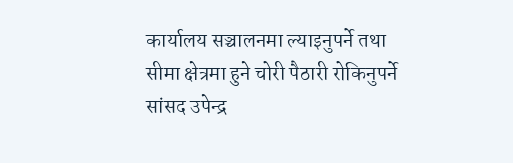कार्यालय सञ्चालनमा ल्याइनुपर्ने तथा सीमा क्षेत्रमा हुने चोरी पैठारी रोकिनुपर्ने सांसद उपेन्द्र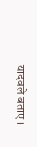यादवले बताए ।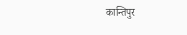कान्तिपुर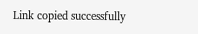Link copied successfully